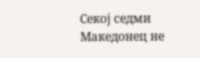Секој седми Македонец не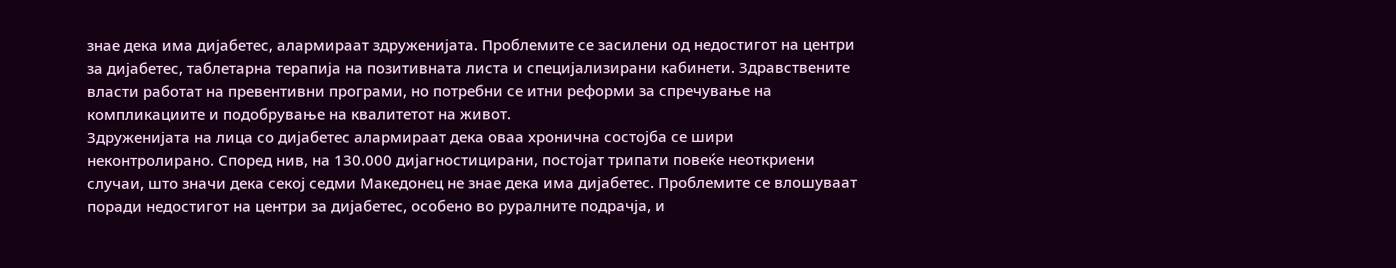знае дека има дијабетес, алармираат здруженијата. Проблемите се засилени од недостигот на центри за дијабетес, таблетарна терапија на позитивната листа и специјализирани кабинети. Здравствените власти работат на превентивни програми, но потребни се итни реформи за спречување на компликациите и подобрување на квалитетот на живот.
Здруженијата на лица со дијабетес алармираат дека оваа хронична состојба се шири неконтролирано. Според нив, на 130.000 дијагностицирани, постојат трипати повеќе неоткриени случаи, што значи дека секој седми Македонец не знае дека има дијабетес. Проблемите се влошуваат поради недостигот на центри за дијабетес, особено во руралните подрачја, и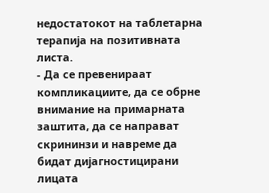недостатокот на таблетарна терапија на позитивната листа.
- Да се превенираат компликациите, да се обрне внимание на примарната заштита, да се направат скрининзи и навреме да бидат дијагностицирани лицата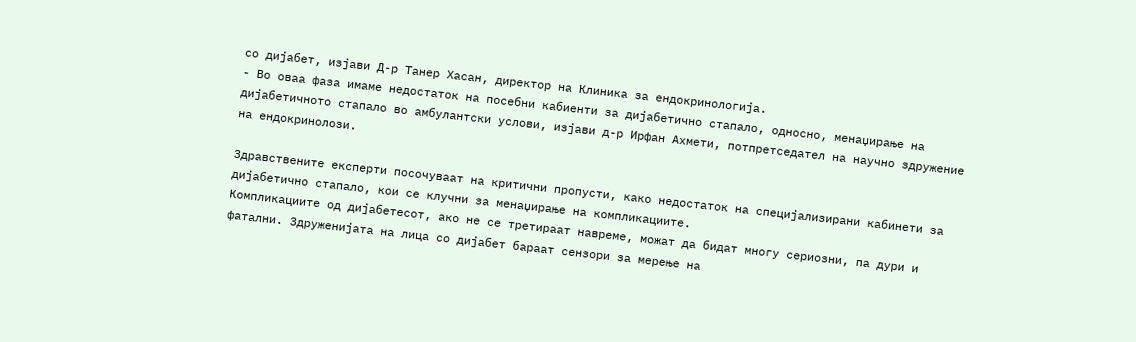со дијабет, изјави Д-р Танер Хасан, директор на Клиника за ендокринологија.
- Во оваа фаза имаме недостаток на посебни кабиенти за дијабетично стапало, односно, менаџирање на дијабетичното стапало во амбулантски услови, изјави д-р Ирфан Ахмети, потпретседател на научно здружение на ендокринолози.

Здравствените експерти посочуваат на критични пропусти, како недостаток на специјализирани кабинети за дијабетично стапало, кои се клучни за менаџирање на компликациите.
Компликациите од дијабетесот, ако не се третираат навреме, можат да бидат многу сериозни, па дури и фатални. Здруженијата на лица со дијабет бараат сензори за мерење на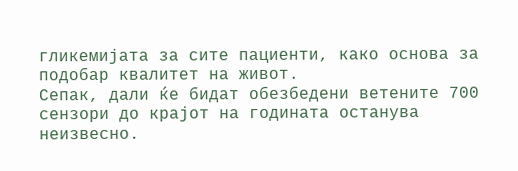гликемијата за сите пациенти, како основа за подобар квалитет на живот.
Сепак, дали ќе бидат обезбедени ветените 700 сензори до крајот на годината останува неизвесно.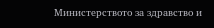Министерството за здравство и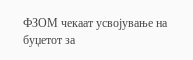ФЗОМ чекаат усвојување на буџетот за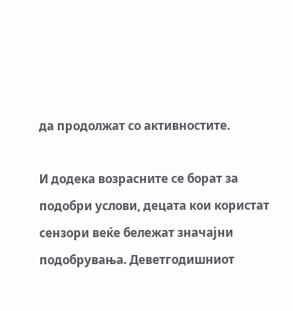да продолжат со активностите.

И додека возрасните се борат за подобри услови, децата кои користат сензори веќе бележат значајни подобрувања. Деветгодишниот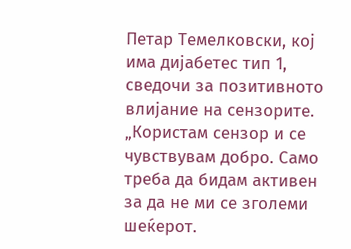Петар Темелковски, кој има дијабетес тип 1, сведочи за позитивното влијание на сензорите.
„Користам сензор и се чувствувам добро. Само треба да бидам активен за да не ми се зголеми шеќерот.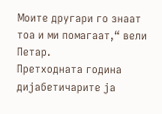Моите другари го знаат тоа и ми помагаат,“ вели Петар.
Претходната година дијабетичарите ја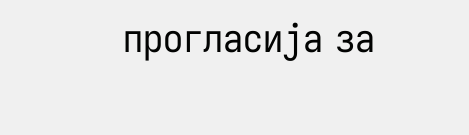прогласија за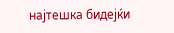најтешка бидејќи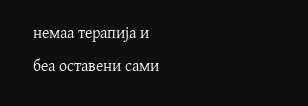немаа терапија и беа оставени сами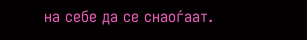на себе да се снаоѓаат.